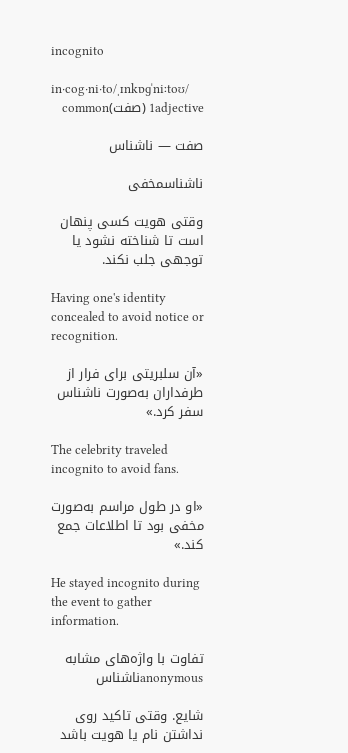incognito

in·cog·ni·to/ˌɪnkɒɡˈniːtoʊ/
1adjective (صفت)common

صفت — ناشناس

ناشناسمخفی

وقتی هویت کسی پنهان است تا شناخته نشود یا توجهی جلب نکند.

Having one's identity concealed to avoid notice or recognition.

«آن سلبریتی برای فرار از طرفداران به‌صورت ناشناس سفر کرد.»

The celebrity traveled incognito to avoid fans.

«او در طول مراسم به‌صورت مخفی بود تا اطلاعات جمع کند.»

He stayed incognito during the event to gather information.

تفاوت با واژه‌های مشابه
anonymousناشناس

شایع. وقتی تاکید روی نداشتن نام یا هویت باشد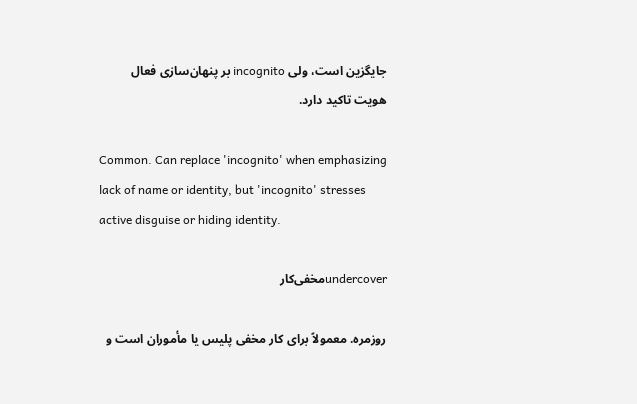جایگزین است، ولی incognito بر پنهان‌سازی فعال هویت تاکید دارد.

Common. Can replace 'incognito' when emphasizing lack of name or identity, but 'incognito' stresses active disguise or hiding identity.

undercoverمخفی‌کار

روزمره. معمولاً برای کار مخفی پلیس یا مأموران است و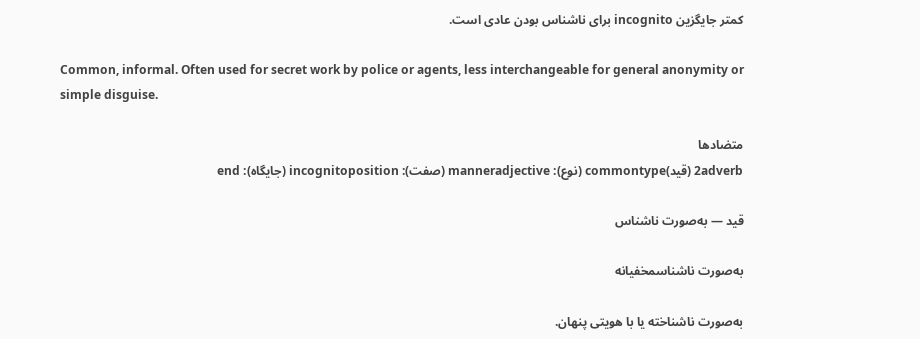کمتر جایگزین incognito برای ناشناس بودن عادی است.

Common, informal. Often used for secret work by police or agents, less interchangeable for general anonymity or simple disguise.

متضادها
2adverb (قید)commontype (نوع): manneradjective (صفت): incognitoposition (جایگاه): end

قید — به‌صورت ناشناس

به‌صورت ناشناسمخفیانه

به‌صورت ناشناخته یا با هویتی پنهان.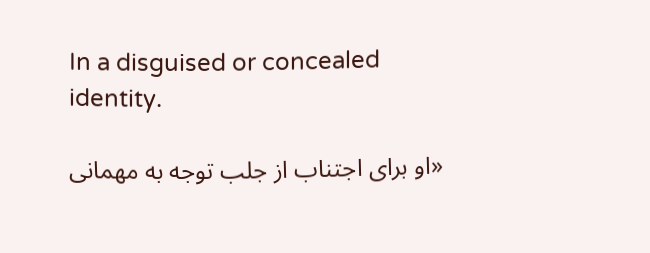In a disguised or concealed identity.

«او برای اجتناب از جلب توجه به مهمانی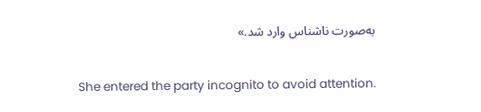به‌صورت ناشناس وارد شد.»

She entered the party incognito to avoid attention.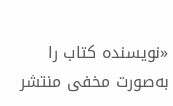«نویسنده کتاب را به‌صورت مخفی منتشر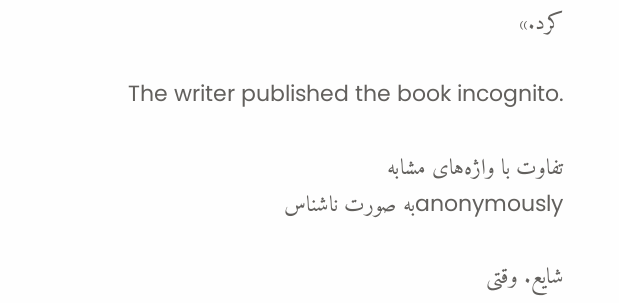کرد.»

The writer published the book incognito.

تفاوت با واژه‌های مشابه
anonymouslyبه صورت ناشناس

شایع. وقتی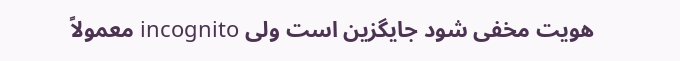هویت مخفی شود جایگزین است ولی incognito معمولاً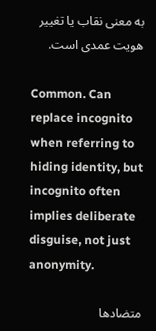به معنی نقاب یا تغییر هویت عمدی است.

Common. Can replace incognito when referring to hiding identity, but incognito often implies deliberate disguise, not just anonymity.

متضادها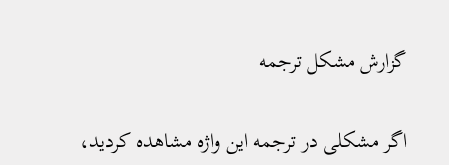گزارش مشکل ترجمه

اگر مشکلی در ترجمه این واژه مشاهده کردید،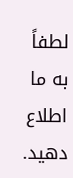لطفاً به ما اطلاع دهید.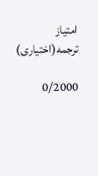امتیاز ترجمه(اختیاری)

0/2000